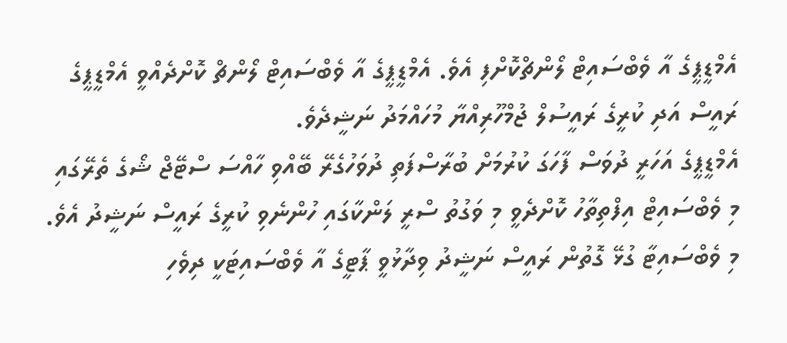އެމްޑީޕީގެ އާ ވެބްސައިޓް ލޯންޗްކޮށްފި އެވެ. އެމްޑީޕީގެ އާ ވެބްސައިޓް ލޯންޗް ކޮށްދެއްވީ އެމްޑީޕީގެ ރައީސް އަދި ކުރީގެ ރައީސުލް ޖުމްހޫރިއްޔާ މުހައްމަދު ނަޝީދެވެ.
އެމްޑީޕީގެ އަހަރީ ދުވަސް ފާހަގަ ކުރުމަށް ބުރާސްފަތި ދުވަހުގެރޭ ބޭއްވި ހާއްސަ ސްޓޭޖް ޝޯގެ ތެރޭގައި މި ވެބްސައިޓް އިފްތިތާހު ކޮށްދެވީ މި ވަގުތު ސްރީ ލަންކާގައި ހުންނެވި ކުރީގެ ރައީސް ނަޝީދު އެވެ.
މި ވެބްސައިޓާ ގުޅޭ ގޮތުން ރައީސް ނަޝީދު ވިދާޅުވީ ޕާޓީގެ އާ ވެބްސައިޓަކީ ދިވެހި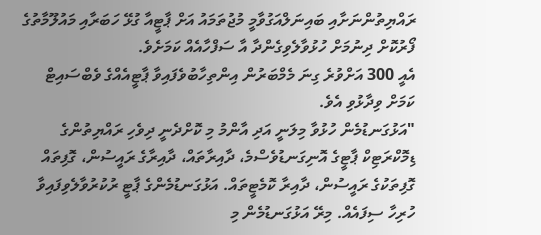ރައްޔިތުންނަށާއި ބައިނަލްއަގުވާމީ މުޖުތަމައު އަށް ޕާޓީއާ ގުޅޭ ހަބަރާއި މައުލޫމާތުގެ ފޯރުކޮށް ދިނުމަށް ހުޅުވާލެވިގެންދާ އާ ސަފްހާއެއް ކަމަށެވެ.
އެއީ 300 އަށްވުރެ ގިނަ މެމްބަރުން އިންތިހާބުވެފައިވާ ޕާޓީއެއްގެ ވެބްސައިޓް ކަމަށް ވިދާޅުވި އެވެ.
"އަޅުގަނޑުމެން ހުޅުވާ މިލަނީ އަދި އާންމު މި ކޮށްދެނީ ދިވެހި ރައްޔިތުންގެ ޑިމޮކްރަޓިކް ޕާޓީގެ އޮނިގަނޑުވެސްމެ، ދާއިރާތައް، ދާއިރާގެ ރައީސުން، ގޮފިތައް ގޮފިތަކުގެ ރައީސުން، ދާއިރާ ކޮމެޓީތައް. އަޅުގަނޑުމެންގެ ޕާޓީ ރުކުރުވާލެވިފައިވާ ހުރިހާ ސިފައެއް. މިރޭ އަޅުގަނޑުމެން މި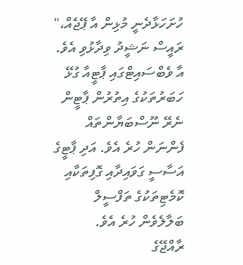ހުށަހަޅާދެނީ މުޅިން އާ ޕޭޖެއް،" ރައީސް ނަޝީދު ވިދާޅުވި އެވެ.
އާ ވެބްސައިޓްގައި ޕާޓީއާ ގުޅޭ ހަބަރުތަކުގެ އިތުރުން ޕާޓީން ނެރޭ ނޫސްބަޔާންތައް ފެންނަން ހުރެ އެވެ. އަދި ޕާޓީގެ އަސާސީ ގަވައިދާއި ގޮފިތަކާއި ކޮމެޓިތަކުގެ ތަފްސީލް ބަލާލެވެން ހުރެ އެވެ.
ރާއްޖޭގެ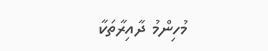މުހިންމު ދާއިރާތަކާ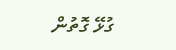ގުޅޭ ގޮތުން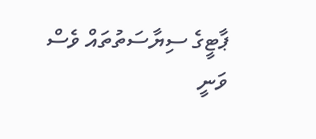ޕާޓީގެ ސިޔާސަތުތައް ވެސް ވަނީ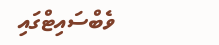ވެބްސައިޓްގައި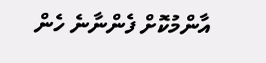އާންމުކޮށް ފެންނާނެ ހެން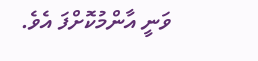ވަނީ އާންމުކޮށްފަ އެވެ.